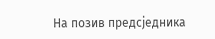На позив предсједника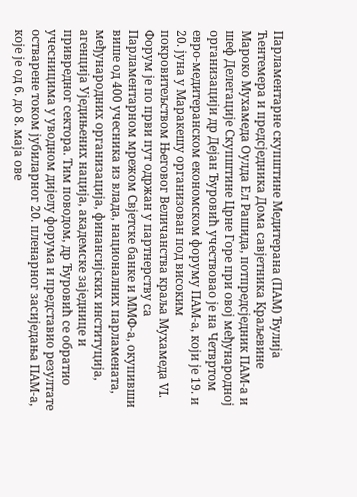Парламентарне скупштине Медитерана (ПАМ) Ђулија Ћентемера и предсједника Дома савјетника Краљевине Мароко Мухамеда Оулда Ел Рашида, потпредсједник ПАМ-а и шеф Делегације Скупштине Црне Горе при овој међународној организацији др Дејан Ђуровић учествовао је на Четвртом евро-медитеранском економском форуму ПАМ-а, који је 19. и 20. јуна у Маракешу организован под високим покровитељством Његовог Величанства краља Мухамеда VI.
Форум је по први пут одржан у партнерству са Парламентарном мрежом Свјетске банке и ММФ-а, окупивши више од 400 учесника из влада, националних парламената, међународних организација, финансијских институција, агенција Уједињених нација, академске заједнице и привредног сектора. Тим поводом, др Ђуровић се обратио учесницима у уводном дијелу форума и представио резултате остварене током јубиларног 20. пленарног засиједања ПАМ-а, које је од 6. до 8. маја ове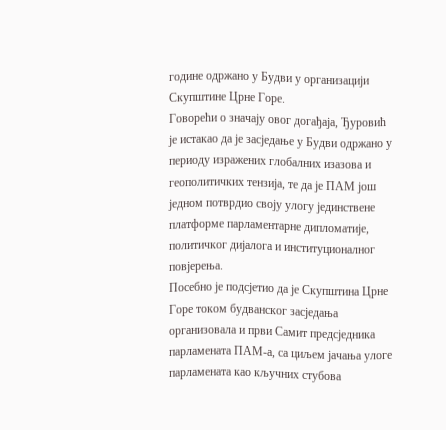године одржано у Будви у организацији Скупштине Црне Горе.
Говорећи о значају овог догађаја, Ђуровић је истакао да је засједање у Будви одржано у периоду изражених глобалних изазова и геополитичких тензија, те да је ПАМ још једном потврдио своју улогу јединствене платформе парламентарне дипломатије, политичког дијалога и институционалног повјерења.
Посебно је подсјетио да је Скупштина Црне Горе током будванског засједања организовала и први Самит предсједника парламената ПАМ-а, са циљем јачања улоге парламената као кључних стубова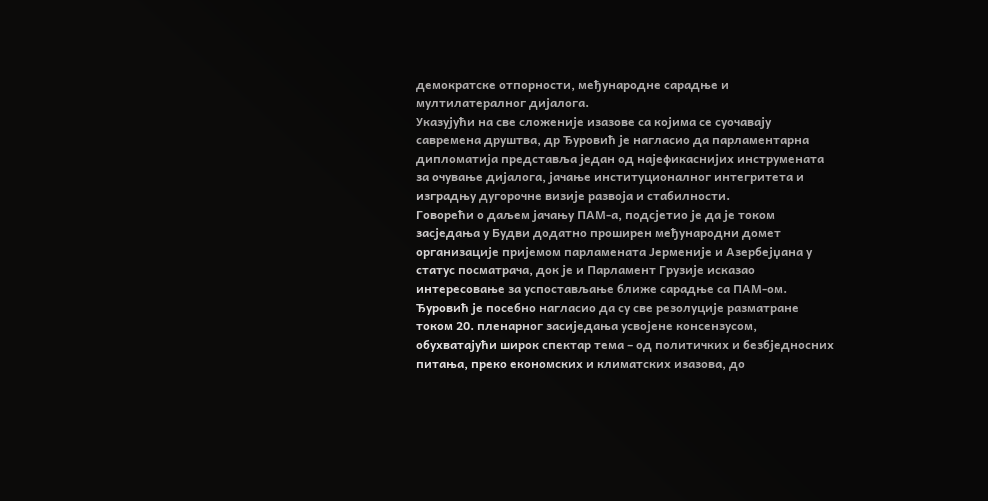демократске отпорности, међународне сарадње и мултилатералног дијалога.
Указујући на све сложеније изазове са којима се суочавају савремена друштва, др Ђуровић је нагласио да парламентарна дипломатија представља један од најефикаснијих инструмената за очување дијалога, јачање институционалног интегритета и изградњу дугорочне визије развоја и стабилности.
Говорећи о даљем јачању ПАМ-а, подсјетио је да је током засједања у Будви додатно проширен међународни домет организације пријемом парламената Јерменије и Азербејџана у статус посматрача, док је и Парламент Грузије исказао интересовање за успостављање ближе сарадње са ПАМ-ом.
Ђуровић је посебно нагласио да су све резолуције разматране током 20. пленарног засиједања усвојене консензусом, обухватајући широк спектар тема – од политичких и безбједносних питања, преко економских и климатских изазова, до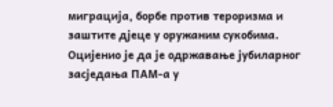миграција, борбе против тероризма и заштите дјеце у оружаним сукобима.
Оцијенио је да је одржавање јубиларног засједања ПАМ-а у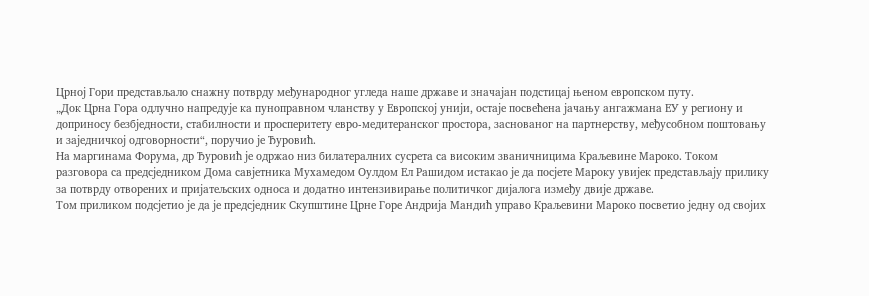Црној Гори представљало снажну потврду међународног угледа наше државе и значајан подстицај њеном европском путу.
„Док Црна Гора одлучно напредује ка пуноправном чланству у Европској унији, остаје посвећена јачању ангажмана ЕУ у региону и доприносу безбједности, стабилности и просперитету евро-медитеранског простора, заснованог на партнерству, међусобном поштовању и заједничкој одговорности“, поручио је Ђуровић.
На маргинама Форума, др Ђуровић је одржао низ билатералних сусрета са високим званичницима Краљевине Мароко. Током разговора са предсједником Дома савјетника Мухамедом Оулдом Ел Рашидом истакао је да посјете Мароку увијек представљају прилику за потврду отворених и пријатељских односа и додатно интензивирање политичког дијалога између двије државе.
Том приликом подсјетио је да је предсједник Скупштине Црне Горе Андрија Мандић управо Краљевини Мароко посветио једну од својих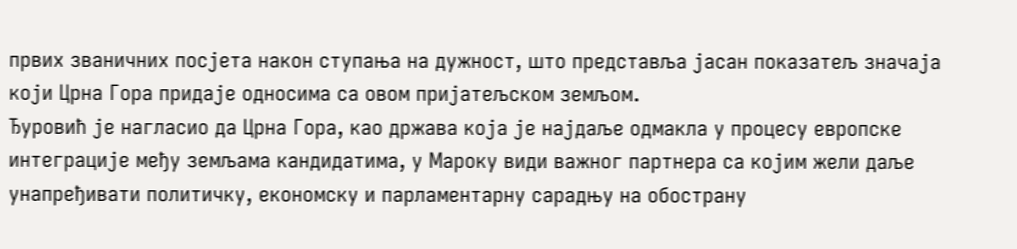првих званичних посјета након ступања на дужност, што представља јасан показатељ значаја који Црна Гора придаје односима са овом пријатељском земљом.
Ђуровић је нагласио да Црна Гора, као држава која је најдаље одмакла у процесу европске интеграције међу земљама кандидатима, у Мароку види важног партнера са којим жели даље унапређивати политичку, економску и парламентарну сарадњу на обострану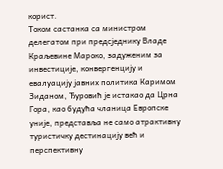корист.
Током састанка са министром делегатом при предсједнику Владе Краљевине Мароко, задуженим за инвестиције, конвергенцију и евалуацију јавних политика Каримом Зиданом, Ђуровић је истакао да Црна Гора, као будућа чланица Европске уније, представља не само атрактивну туристичку дестинацију већ и перспективну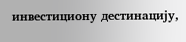инвестициону дестинацију,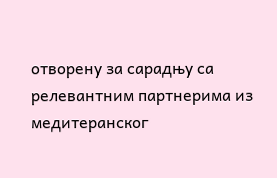отворену за сарадњу са релевантним партнерима из медитеранског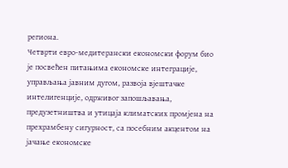региона.
Четврти евро-медитерански економски форум био је посвећен питањима економске интеграције, управљања јавним дугом, развоја вјештачке интелигенције, одрживог запошљавања, предузетништва и утицаја климатских промјена на прехрамбену сигурност, са посебним акцентом на јачање економске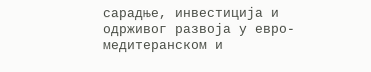сарадње, инвестиција и одрживог развоја у евро-медитеранском и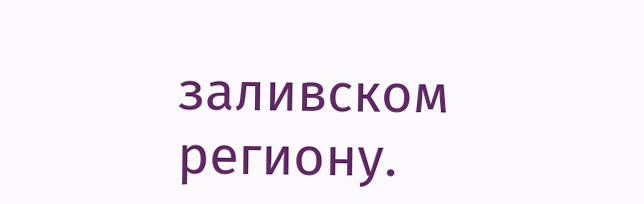заливском региону.